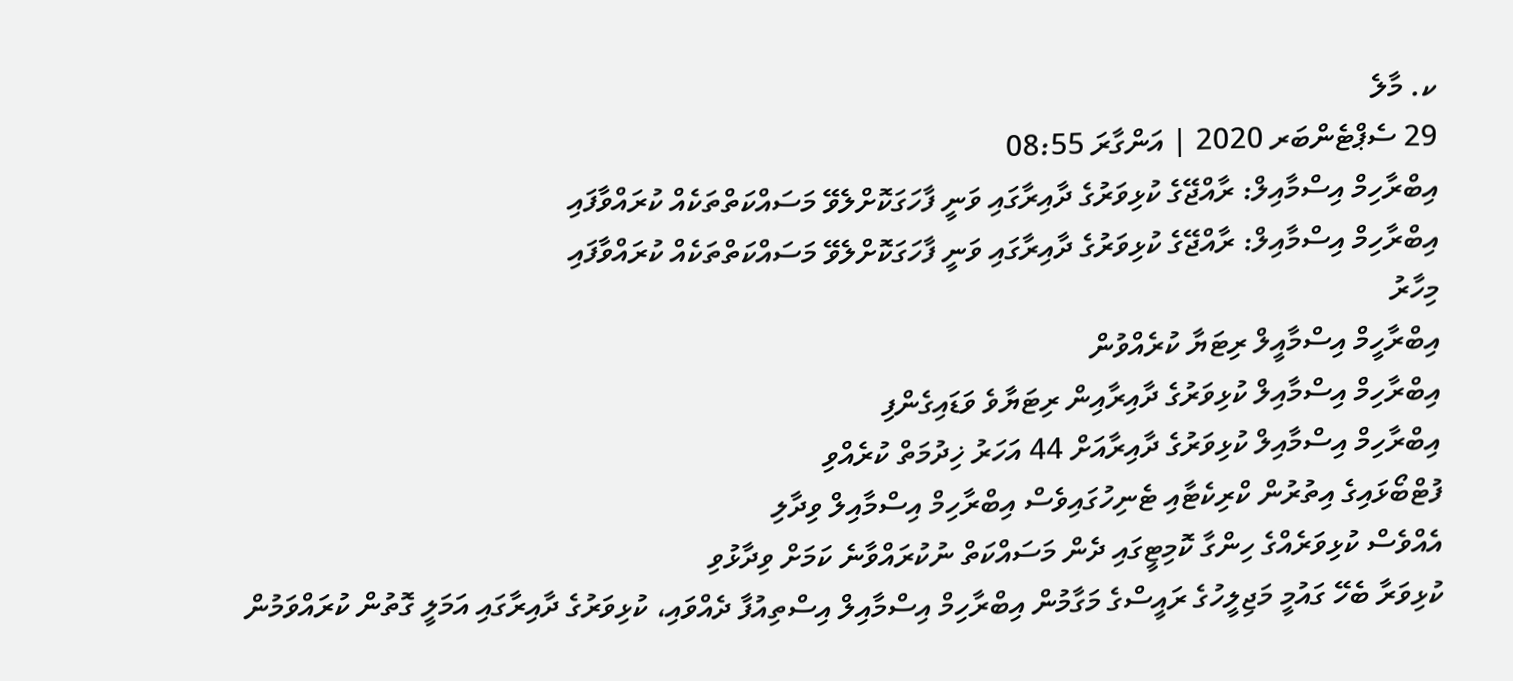ކ. މާލެ
29 ސެޕްޓެންބަރ 2020 | އަންގާރަ 08:55
އިބްރާހިމް އިސްމާއިލް: ރާއްޖޭގެ ކުޅިވަރުގެ ދާއިރާގައި ވަނީ ފާހަގަކޮށްލެވޭ މަސައްކަތްތަކެއް ކުރައްވާފައި
އިބްރާހިމް އިސްމާއިލް: ރާއްޖޭގެ ކުޅިވަރުގެ ދާއިރާގައި ވަނީ ފާހަގަކޮށްލެވޭ މަސައްކަތްތަކެއް ކުރައްވާފައި
މިހާރު
އިބްރާހީމް އިސްމާއީލް ރިޓަޔާ ކުރެއްވުން
އިބްރާހިމް އިސްމާއިލް ކުޅިވަރުގެ ދާއިރާއިން ރިޓަޔާވެ ވަޑައިގެންފި
އިބްރާހިމް އިސްމާއިލް ކުޅިވަރުގެ ދާއިރާއަށް 44 އަހަރު ޚިދުމަތް ކުރެއްވި
ފުޓްބޯޅައިގެ އިތުރުން ކްރިކެޓާއި ޓެނިހުގައިވެސް އިބްރާހިމް އިސްމާއިލް ވިދާލި
އެއްވެސް ކުޅިވަރެއްގެ ހިންގާ ކޮމިޓީގައި ދެން މަސައްކަތް ނުކުރައްވާނެ ކަމަށް ވިދާޅުވި
ކުޅިވަރާ ބެހޭ ގައުމީ މަޖިލީހުގެ ރައީސްގެ މަގާމުން އިބްރާހިމް އިސްމާއިލް އިސްތިއުފާ ދެއްވައި، ކުޅިވަރުގެ ދާއިރާގައި އަމަލީ ގޮތުން ކުރައްވަމުން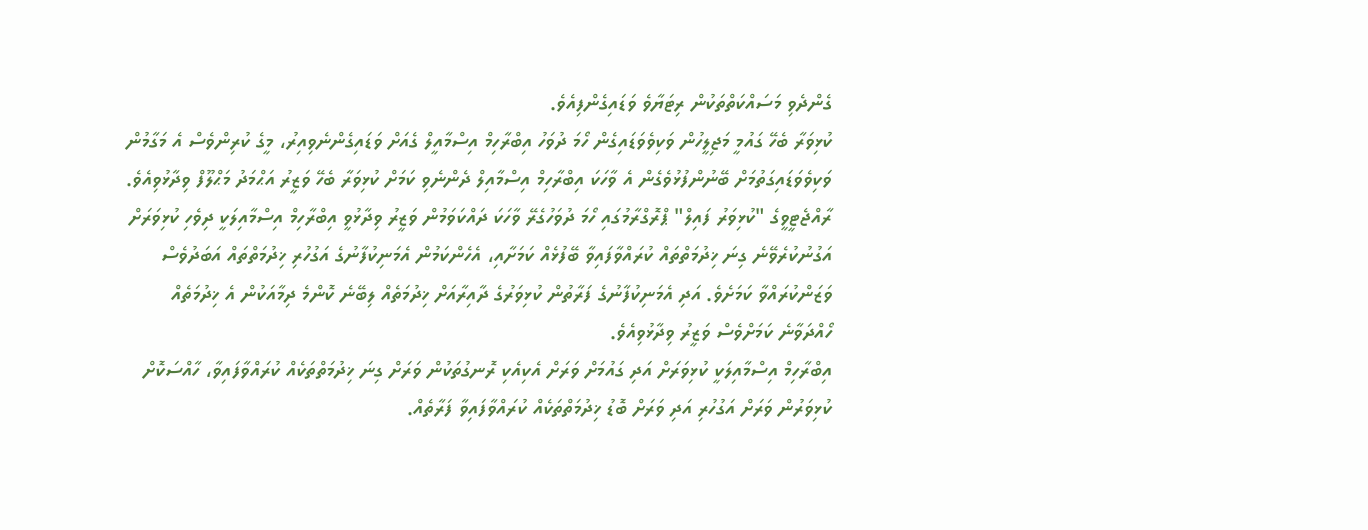ގެންދެވި މަސައްކަތްތަކުން ރިޓަޔާވެ ވަޑައިގެންފިއެވެ.
ކުޅިވަރާ ބެހޭ ގައުމީ މަޖިލީހުން ވަކިވެވަޑައިގެން ހޯމަ ދުވަހު އިބްރާހިމް އިސްމާއީލް ގެއަށް ވަޑައިގެންނެވިއިރު، މީގެ ކުރިންވެސް އެ މަގާމުން ވަކިވެވަޑައިގަތުމަށް ބޭނުންފުޅުވެގެން އެ ވާހަކަ އިބްރާހިމް އިސްމާއިލް ދެންނެވި ކަމަށް ކުޅިވަރާ ބެހޭ ވަޒީރު އަޙްމަދު މަޙްލޫފް ވިދާޅުވިއެވެ.
ރާއްޖެޓީވީގެ "ކުޅިވަރު ފައިލް" ޕްރޮގްރާމުގައި ހޯމަ ދުވަހުގެރޭ ވާހަކަ ދައްކަވަމުން ވަޒީރު ވިދާޅުވީ އިބްރާހިމް އިސްމާއިލަކީ ދިވެހި ކުޅިވަރަށް އަގުނުކުރެވޭނެ ގިނަ ޚިދުމަތްތައް ކުރައްވާފައިވާ ބޭފުޅެއް ކަމަށާއި، އެހެންކަމުން އެމަނިކުފާނުގެ އަގުހުރި ޚިދުމަތްތައް އަބަދުވެސް ވަޒަންކުރައްވާ ކަމަށެވެ. އަދި އެމަނިކުފާނުގެ ފަރާތުން ކުޅިވަރުގެ ދާއިރާއަށް ޚިދުމަތެއް ލިބޭނެ ކޮންމެ ދިމާއަކުން އެ ޚިދުމަތެއް ހޯއްދަވާނެ ކަމަށްވެސް ވަޒީރު ވިދާޅުވިއެވެ.
އިބްރާހިމް އިސްމާއިލަކީ ކުޅިވަރަށް އަދި ގައުމަށް ވަރަށް އެކިއެކި ރޮނގުތަކުން ވަރަށް ގިނަ ޚިދުމަތްތަކެއް ކުރައްވާފައިވާ، ހާއްސަކޮށް ކުޅިވަރުން ވަރަށް އަގުހުރި އަދި ވަރަށް ބޮޑު ޚިދުމަތްތަކެއް ކުރައްވާފައިވާ ފަރާތެއް.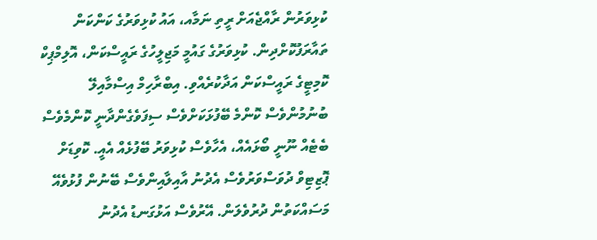ކުޅިވަރުން ރާއްޖެއަށް ރީތި ނަމާއ، އައު ކުޅިވަރުގެ ކަންކަން ތައާރަފުކޮށްދިން. ކުޅިވަރުގެ ގައުމީ މަޖިލީހުގެ ރައީސްކަން، އޮލިމްޕިކް ކޮމިޓީގެ ރައީސްކަން އަދާކުރެއްވި. އިބްރާހިމް އިސްމާއިލޭ ބުނުމުންވެސް ކޮންމެ ބޭފުޅަކަށްވެސް ސިފަވެގެންދާނީ ކޮންމެވެސް ބެޓެއް ނޫނީ ބޯޅައެއް، އެހާވެސް ކުޅިވަރު ބޭފުޅެއް އެއީ. ކޮވިޑަށް ޕޮޒިޓިވް ދުވަސްވަރުވެސް އެދުނު އާއިލާއިންވެސް ބޭނުން ފުޅުވެއޭ މަސައްކަތުން ދުރުވެލަން. އޭރުވެސް އަޅުގަނޑު އެދުނު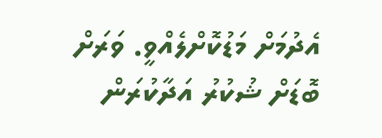އެދުމަށް މަޑުކޮށްލެއްވީ. ވަރަށް ބޮޑަށް ޝުކުރު އަދާކުރަން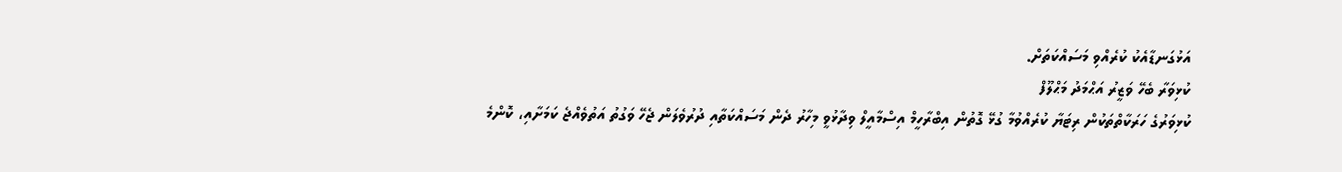އަޅުގަނޑާއެކު ކުރެއްވި މަސައްކަތަށް.
ކުޅިވަރާ ބެހޭ ވަޒީރު އަޙްމަދު މަޙްލޫފް
ކުޅިވަރުގެ ހަރަކާތްތަކުން ރިޓަޔާ ކުރެއްވުމާ ގުޅޭ ގޮތުން އިބްރާހީމް އިސްމާއީލް ވިދާޅުވީ މިހާރު ދެން މަސައްކަތާއި ދުރުވެލަން ޖެހޭ ވަގުތު އަތުވެއްޖެ ކަމަށާއި، ކޮންމެ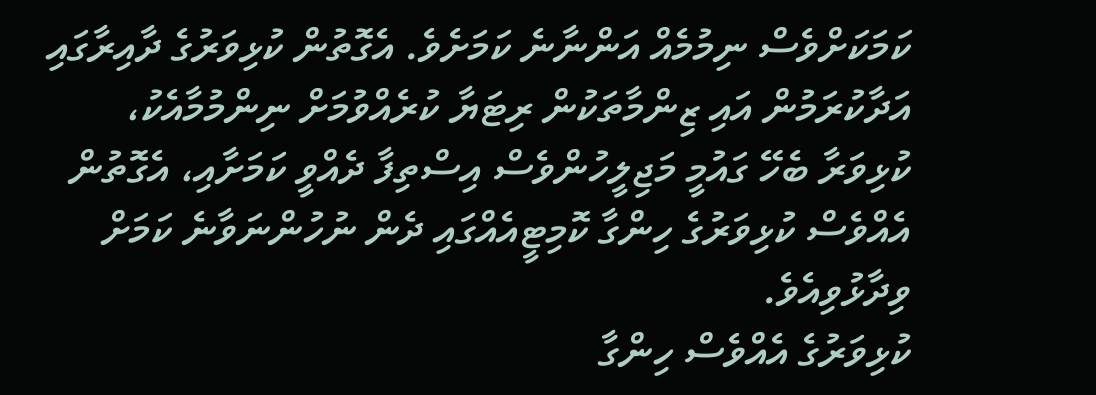ކަމަކަށްވެސް ނިމުމެއް އަންނާނެ ކަމަށެވެ. އެގޮތުން ކުޅިވަރުގެ ދާއިރާގައި އަދާކުރަމުން އައި ޒިންމާތަކުން ރިޓަޔާ ކުރެއްވުމަށް ނިންމުމާއެކު، ކުޅިވަރާ ބެހޭ ގައުމީ މަޖިލީހުންވެސް އިސްތިފާ ދެއްވީ ކަމަށާއި، އެގޮތުން އެއްވެސް ކުޅިވަރުގެ ހިންގާ ކޮމިޓީއެއްގައި ދެން ނުހުންނަވާނެ ކަމަށް ވިދާޅުވިއެވެ.
ކުޅިވަރުގެ އެއްވެސް ހިންގާ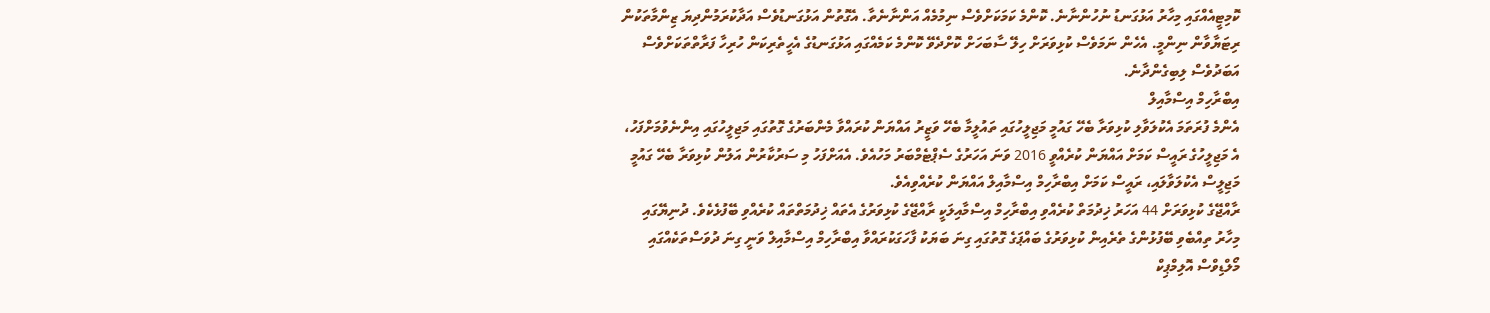ކޮމިޓީއެއްގައި މިހާރު އަޅުގަނޑު ނުހުންނާނެ. ކޮންމެ ކަމަކަށްވެސް ނިމުމެއް އަންނާނެތާ. އެގޮތުން އަޅުގަނޑުވެސް އަދާކުރަމުންދިޔަ ޒިންމާތަކުން ރިޓަޔާވާން ނިންމީ. އެހެން ނަމަވެސް ކުޅިވަރަށް ހިލޭ ސާބަހަށް ކޮށްދެވޭ ކޮންމެ ކަމެއްގައި އަޅުގަނޑުގެ އެހީތެރިކަން ހުރިހާ ފަރާތްތަކަށްވެސް އަބަދުވެސް ލިބިގެންދާނެ.
އިބްރާހިމް އިސްމާއިލް
އެންމެ ފުރަތަމަ އެކުލަވާލި ކުޅިވަރާ ބެހޭ ގައުމީ މަޖިލީހުގައި ތައުލީމާ ބެހޭ ވަޒީރު އައްޔަން ކުރައްވާ މެންބަރުގެ ގޮތުގައި މަޖިލީހުގައި އިންނެވުމަށްފަހު، އެ މަޖިލީހުގެ ރައީސް ކަމަށް އައްޔަން ކުރެއްވީ 2016 ވަނަ އަހަރުގެ ސެޕްޓެމްބަރު މަހުއެވެ. އެއަށްފަހު މި ސަރުކާރުން އަލުން ކުޅިވަރާ ބެހޭ ގައުމީ މަޖިލީސް އެކުލަވާލައި، ރައީސް ކަމަށް އިބްރާހިމް އިސްމާއިލް އައްޔަން ކުރެއްވިއެވެ.
ރާއްޖޭގެ ކުޅިވަރަށް 44 އަހަރު ޚިދުމަތް ކުރެއްވި އިބްރާހިމް އިސްމާއިލަކީ ރާއްޖޭގެ ކުޅިވަރުގެ އެތައް ޚިދުމަތްތައް ކުރެއްވި ބޭފުޅެކެވެ. ދުނިޔޭގައި މިހާރު ތިއްބެވި ބޭފުޅުންގެ ތެރެއިން ކުޅިވަރުގެ ބައްޕަގެ ގޮތުގައި ގިނަ ބަޔަކު ފާހަގަކުރައްވާ އިބްރާހިމް އިސްމާއިލް ވަނީ ގިނަ ދުވަސްތަކެއްގައި މޯލްޑިވްސް އޮލިމްޕިކް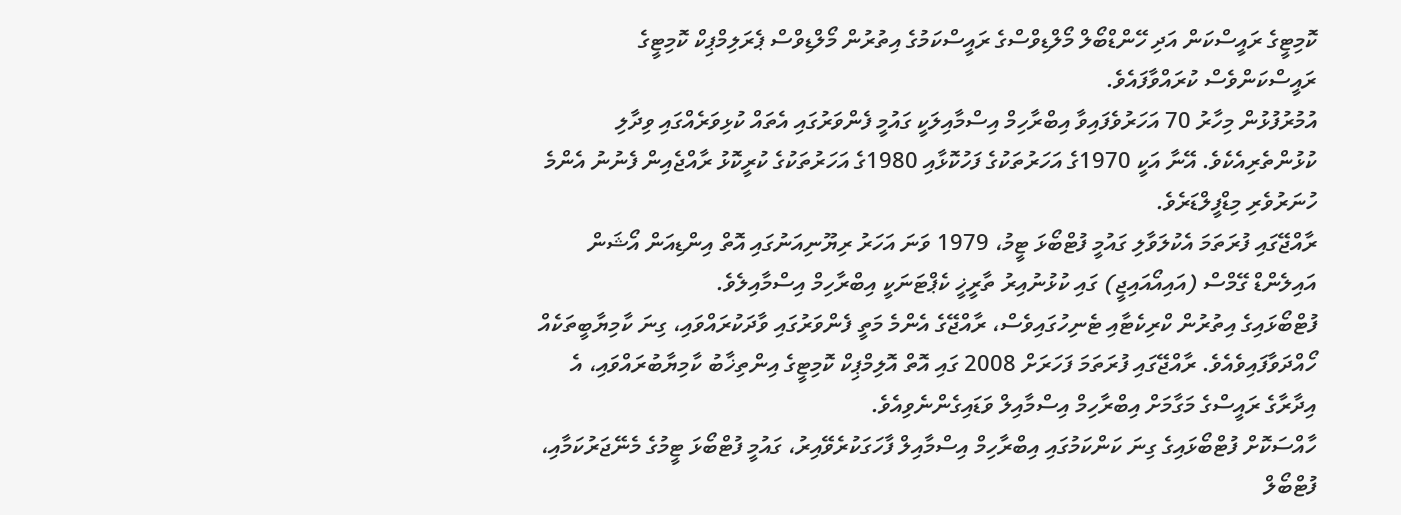ކޮމިޓީގެ ރައީސްކަން އަދި ހޭންޑްބޯލް މޯލްޑިވްސްގެ ރައީސްކަމުގެ އިތުރުން މޯލްޑިވްސް ޕެރަލިމްޕިކް ކޮމިޓީގެ ރައީސްކަންވެސް ކުރައްވާފައެވެ.
އުމުރުފުޅުން މިހާރު 70 އަހަރުވެފައިވާ އިބްރާހިމް އިސްމާއިލަކީ ގައުމީ ފެންވަރުގައި އެތައް ކުޅިވަރެއްގައި ވިދާލި ކުޅުންތެރިއެކެވެ. އޭނާ އަކީ 1970ގެ އަހަރުތަކުގެ ފަހުކޮޅާއި 1980ގެ އަހަރުތަކުގެ ކުރީކޮޅު ރާއްޖެއިން ފެނުނު އެންމެ ހުނަރުވެރި މިޑްފީލްޑަރެވެ.
ރާއްޖޭގައި ފުރަތަމަ އެކުލަވާލި ގައުމީ ފުޓްބޯޅަ ޓީމު، 1979 ވަނަ އަހަރު ރިޔޫނިއަނުގައި އޮތް އިންޑިއަން އޯޝަން އައިލެންޑް ގޭމްސް (އައިއޯއައިޖީ) ގައި ކުޅުނުއިރު ތާރީޚީ ކެޕްޓަނަކީ އިބްރާހިމް އިސްމާއިލެވެ.
ފުޓްބޯޅައިގެ އިތުރުން ކްރިކެޓާއި ޓެނިހުގައިވެސް، ރާއްޖޭގެ އެންމެ މަތީ ފެންވަރުގައި ވާދަކުރައްވައި، ގިނަ ކާމިޔާބީތަކެއް ހޯއްދަވާފައިވެއެވެ. ރާއްޖޭގައި ފުރަތަމަ ފަހަރަށް 2008 ގައި އޮތް އޮލިމްޕިކް ކޮމިޓީގެ އިންތިޚާބު ކާމިޔާބުރައްވައި، އެ އިދާރާގެ ރައީސްގެ މަގާމަށް އިބްރާހިމް އިސްމާއިލް ވަޑައިގެންނެވިއެވެ.
ހާއްސަކޮށް ފުޓްބޯޅައިގެ ގިނަ ކަންކަމުގައި އިބްރާހިމް އިސްމާއިލް ފާހަގަކުރެވޭއިރު، ގައުމީ ފުޓްބޯޅަ ޓީމުގެ މެނޭޖަރުކަމާއި، ފުޓްބޯލް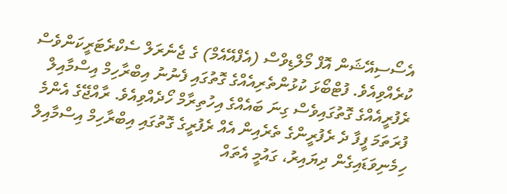އެސޯސިއޭޝަން އޮފް މޯލްޑިވްސް (އެފްއޭއެމް) ގެ ޖެނެރަލް ސެކްރެޓަރީކަންވެސް ކުރެއްވިއެވެ. ފުޓްބޯޅަ ކުޅުންތެރިއެއްގެ ގޮތުގައި ފެނުނު އިބްރާހިމް އިސްމާއިލް ރެފުރީއެއްގެ ގޮތުގައިވެސް ގިނަ ބައެއްގެ އިހުތިރާމް ހޯދެއްވިއެވެ. ރާއްޖޭގެ އެންމެ ފުރަތަމަ ފީފާ ދެ ރެފުރީންގެ ތެރެއިން އެއް ރެފުރީގެ ގޮތުގައި އިބްރާހިމް އިސްމާއިލް ހިމެނިވަޑައިގެން ދިޔައިރު، ގައުމީ އެތައް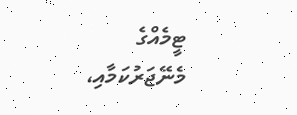ޓީމެއްގެ މެނޭޖަރުކަމާއި،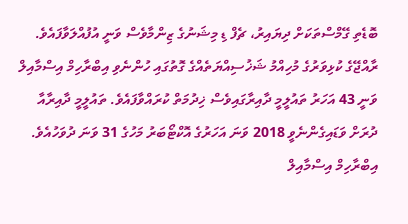ބޮޑެތި ގޭމްސްތަކަށް ދިޔައިރު، ޗެފް ޑި މިޝަނުގެ ޒިންމާވެސް ވަނީ އުފުއްލަވާފައެވެ.
ރާއްޖޭގެ ކުޅިވަރުގެ މުހިއްމު ޝަޚުސިއްޔަތެއްގެ ގޮތުގައި ހުންނެވި އިބްރާހިމް އިސްމާއިލް ވަނީ 43 އަހަރު ތައުލީމީ ދާއިރާގައިވެސް ޚިދުމަތް ކުރައްވާފައެވެ. ތައުލީމީ ދާއިރާއާ ދުރަށް ވަޑައިގެންނެވީ 2018 ވަނަ އަހަރުގެ އޮކްޓޯބަރު މަހުގެ 31 ވަނަ ދުވަހުއެވެ. އިބްރާހިމް އިސްމާއިލް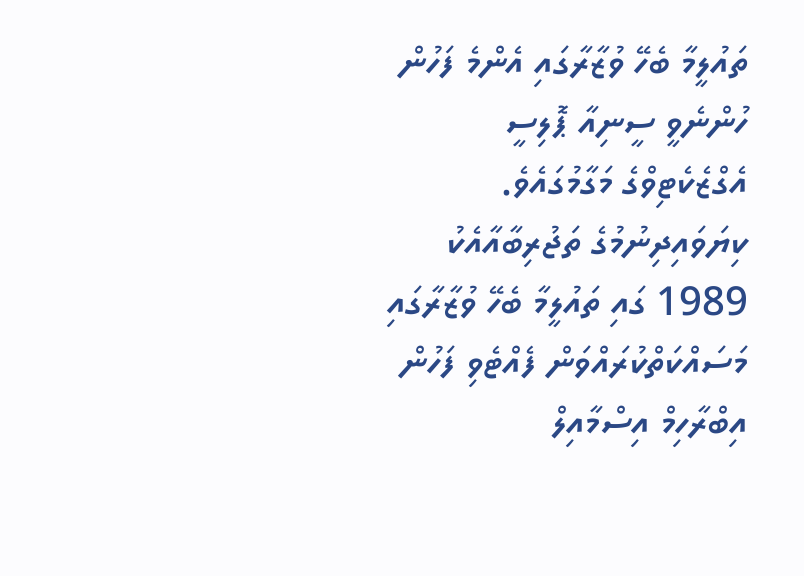ތައުލީމާ ބެހޭ ވުޒާރާގައި އެންމެ ފަހުން ހުންނެވީ ސީނިއާ ޕޮލިސީ އެގްޒެކެޓިވްގެ މަގާމުގައެވެ.
ކިޔަވައިދިނުމުގެ ތަޖުރިބާއާއެކު 1989 ގައި ތައުލީމާ ބެހޭ ވުޒާރާގައި މަސައްކަތްކުރައްވަން ފެއްޓެވި ފަހުން އިބްރާހިމް އިސްމާއިލް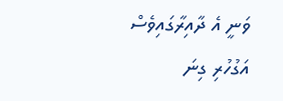ވަނީ އެ ދާއިރާގައިވެސް އަގުހުރި ގިނަ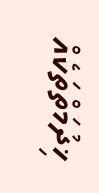ޚިދުމަތްތަކެއް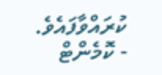ކުރައްވާފައެވެ.
- ކޮމެންޓް